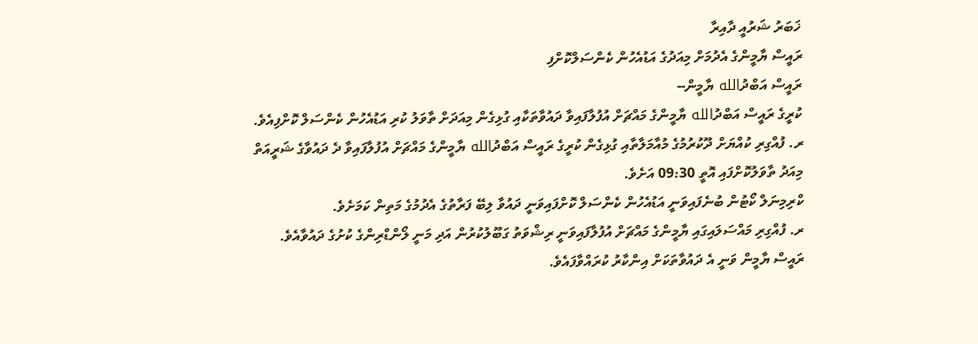ޚަބަރު ޝަރުއީ ދާއިރާ
ރައީސް ޔާމީންގެ އެދުމަށް މިއަދުގެ އަޑުއެހުން ކެންސަލްކޮށްފި
ރައީސް އަބްދުالله ޔާމީން--
ކުރީގެ ރައީސް އަބްދުالله ޔާމީންގެ މައްޗަށް އުފުލާފައިވާ ދައުވާތަކާއި ގުޅިގެން މިއަދަށް ތާވަލު ކުރި އަޑުއެހުން ކެންސަލް ކޮށްފިއެވެ.
ރ. ފުއްގިރި ކުއްޔަށް ދޫކުރުމުގެ މުއާމަލާތާއި ގުޅިގެން ކުރީގެ ރައީސް އަބްދުالله ޔާމީންގެ މައްޗަށް އުފުލާފައިވާ ދެ ދައުވާގެ ޝަރީއަތް މިއަދު ތާވަލުކޮށްފައި އޮތީ 09:30 އަށެވެ.
ކްރިމިނަލް ކޯޓުން ބުނެފައިވަނީ އަޑުއެހުން ކެންސަލް ކޮށްފައިވަނީ ދައުވާ ލިބޭ ފަރާތުގެ އެދުމުގެ މަތިން ކަމަށެވެ.
ރ. ފުއްގިރި މައްސަލައިގައި ޔާމީންގެ މައްޗަށް އުފުލާފައިވަނީ ރިޝްވަތު ގަބޫލުކުރުން އަދި މަނީ ލޯންޑްރިންގެ ކުށުގެ ދައުވާއެވެ. ރައީސް ޔާމީން ވަނީ އެ ދައުވާތަކަށް އިންކާރު ކުރައްވާފައެވެ.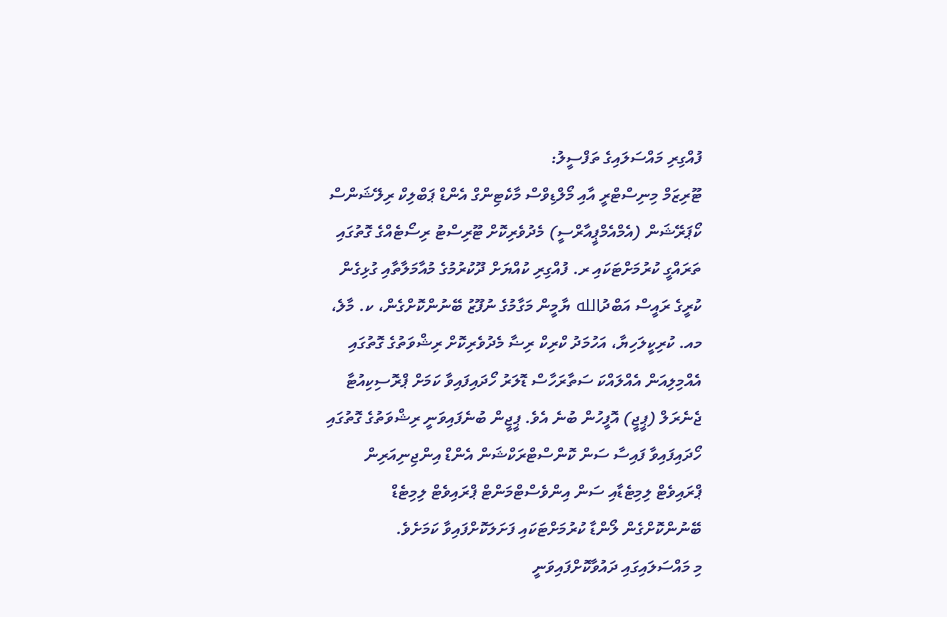ފުއްގިރި މައްސަލައިގެ ތަފްސީލު:
ޓޫރިޒަމް މިނިސްޓްރީ އާއި މޯލްޑިވްސް މާކެޓިންގް އެންޑް ޕަބްލިކް ރިލޭޝަންސް ކޯޕަރޭޝަން (އެމްއެމްޕީއާރްސީ) މެދުވެރިކޮށް ޓޫރިސްޓު ރިސޯޓެއްގެ ގޮތުގައި ތަރައްގީ ކުރުމަށްޓަކައި ރ. ފުއްގިރި ކުއްޔަށް ދޫކުރުމުގެ މުއާމަލާތާއި ގުޅިގެން ކުރީގެ ރައީސް އަބްދުالله ޔާމީން މަގާމުގެ ނުފޫޒު ބޭނުންކޮށްގެން، ކ. މާލެ، މއ. ކުރިކީލަހިޔާ، އަހުމަދު ކްރިކް ރިޟާ މެދުވެރިކޮށް ރިޝްވަތުގެ ގޮތުގައި އެއްމިލިއަން އެއްލައްކަ ސަތާރަހާސް ޑޮލަރު ހޯދައިފައިވާ ކަމަށް ޕްރޮސިކިއުޓާ ޖެނެރަލް (ޕީޖީ) އޮފީހުން ބުނެ އެވެ. ޕީޖީން ބުނެފައިވަނީ ރިޝްވަތުގެ ގޮތުގައި ހޯދައިފައިވާ ފައިސާ ސަން ކޮންސްޓްރަކްޝަން އެންޑް އިންޖިނިއަރިން ޕްރައިވެޓް ލިމިޓެޑާއި ސަން އިންވެސްޓްމަންޓް ޕްރައިވެޓް ލިމިޓެޑް ބޭނުންކޮށްގެން ލޯންޑާ ކުރުމަށްޓަކައި ފަށަލަކޮށްފައިވާ ކަމަށެވެ.
މި މައްސަލައިގައި ދައުވާކޮށްފައިވަނީ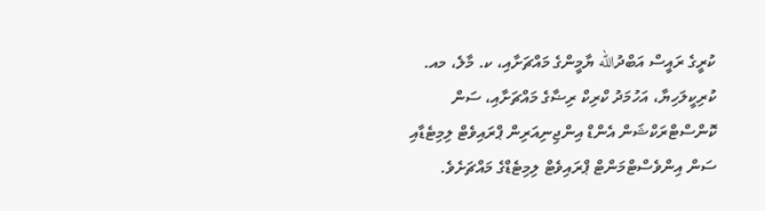ކުރީގެ ރައީސް އަބްދުالله ޔާމީންގެ މައްޗަށާއި، ކ. މާލެ، މއ. ކުރިކީލަހިޔާ، އަހުމަދު ކްރިކް ރިޟާގެ މައްޗަށާއި، ސަން ކޮންސްޓްރަކްޝަން އެންޑް އިންޖިނިއަރިން ޕްރައިވެޓް ލިމިޓެޑާއި ސަން އިންވެސްޓްމަންޓް ޕްރައިވެޓް ލިމިޓެޑްގެ މައްޗަށެވެ.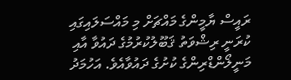ރައީސް ޔާމީންގެ މައްޗަށް މި މައްސަލައިގައި ކުރަނީ ރިޝްވަތު ޤަބޫލުކުރުމުގެ ދައުވާ އާއި މަނީލޯންޑްރިންގެ ކުށުގެ ދައުވާއެވެ. އަހުމަދު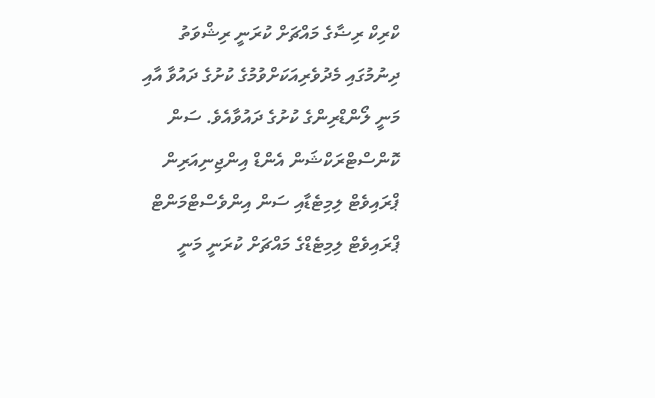ކްރިކް ރިޟާގެ މައްޗަށް ކުރަނީ ރިޝްވަތު ދިނުމުގައި މެދުވެރިއަކަށްވުމުގެ ކުށުގެ ދައުވާ އާއި މަނީ ލޯންޑްރިންގެ ކުށުގެ ދައުވާއެވެ. ސަން ކޮންސްޓްރަކްޝަން އެންޑް އިންޖިނިއަރިން ޕްރައިވެޓް ލިމިޓެޑާއި ސަން އިންވެސްޓްމަންޓް ޕްރައިވެޓް ލިމިޓެޑްގެ މައްޗަށް ކުރަނީ މަނީ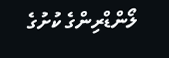ލޯންޑްރިންގެ ކުށުގެ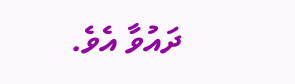ދައުވާ އެވެ.